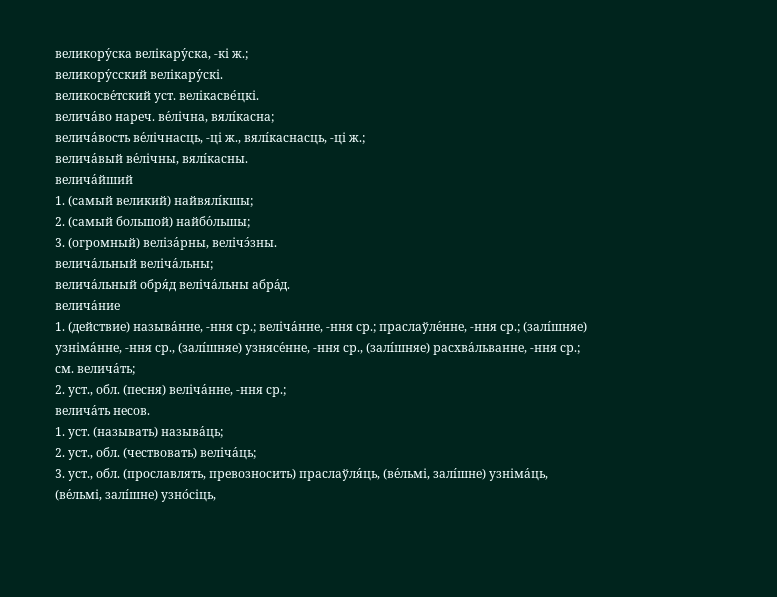великору́ска велікару́ска, -кі ж.;
великору́сский велікару́скі.
великосве́тский уст. велікасве́цкі.
велича́во нареч. ве́лічна, вялі́касна;
велича́вость ве́лічнасць, -ці ж., вялі́каснасць, -ці ж.;
велича́вый ве́лічны, вялі́касны.
велича́йший
1. (самый великий) найвялі́кшы;
2. (самый большой) найбо́льшы;
3. (огромный) веліза́рны, велічэ́зны.
велича́льный веліча́льны;
велича́льный обря́д веліча́льны абра́д.
велича́ние
1. (действие) называ́нне, -ння ср.; веліча́нне, -ння ср.; праслаўле́нне, -ння ср.; (залі́шняе) узніма́нне, -ння ср., (залі́шняе) узнясе́нне, -ння ср., (залі́шняе) расхва́льванне, -ння ср.; см. велича́ть;
2. уст., обл. (песня) веліча́нне, -ння ср.;
велича́ть несов.
1. уст. (называть) называ́ць;
2. уст., обл. (чествовать) веліча́ць;
3. уст., обл. (прославлять, превозносить) праслаўля́ць, (ве́льмі, залі́шне) узніма́ць, (ве́льмі, залі́шне) узно́сіць,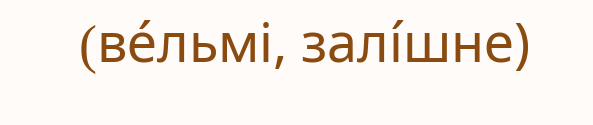(ве́льмі, залі́шне)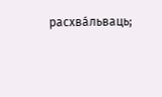расхва́льваць;